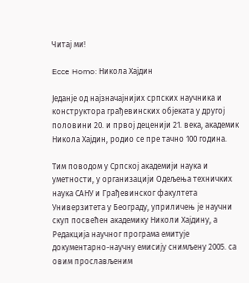Читај ми!

Ecce Homo: Никола Хајдин

Једанје од најзначајнијих српских научника и конструктора грађевинских објеката у другој половини 20. и првој деценији 21. века, академик Никола Хајдин, родио се пре тачно 100 година.

Тим поводом у Српској академији наука и уметности, у организацији Одељења техничких наука САНУ и Грађевинског факултета Универзитета у Београду, уприличењ је научни скуп посвећен академику Николи Хајдину, а Редакција научног програма емитује документарно-научну емисију снимљену 2005. са овим прослављеним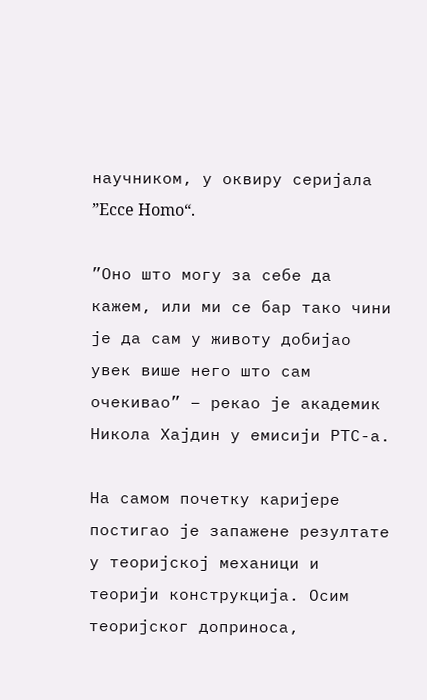научником, у оквиру серијала ”Ecce Homo“.

”Оно што могу за себе да кажем, или ми се бар тако чини је да сам у животу добијао увек више него што сам очекивао” – рекао је академик Никола Хајдин у емисији РТС-а.

На самом почетку каријере постигао је запажене резултате у теоријској механици и теорији конструкција. Осим теоријског доприноса,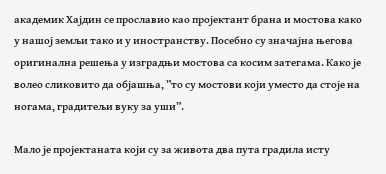академик Хајдин се прославио као пројектант брана и мостова како у нашој земљи тако и у иностранству. Посебно су значајна његова оригинална решења у изградњи мостова са косим затегама. Како је волео сликовито да објашња, ”то су мостови који уместо да стоје на ногама, градитељи вуку за уши”.

Мало је пројектаната који су за живота два пута градила исту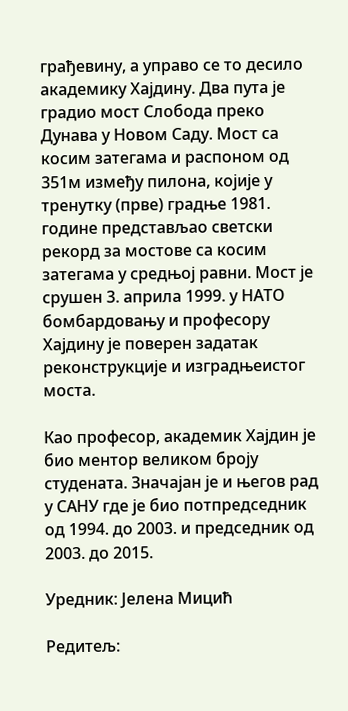грађевину, а управо се то десило академику Хајдину. Два пута је градио мост Слобода преко Дунава у Новом Саду. Мост са косим затегама и распоном од 351м између пилона, којије у тренутку (прве) градње 1981. године представљао светски рекорд за мостове са косим затегама у средњој равни. Мост је срушен 3. априла 1999. у НАТО бомбардовању и професору Хајдину је поверен задатак реконструкције и изградњеистог моста.

Као професор, академик Хајдин је био ментор великом броју студената. Значајан је и његов рад у САНУ где је био потпредседник од 1994. до 2003. и председник од 2003. до 2015.

Уредник: Јелена Мицић

Редитељ: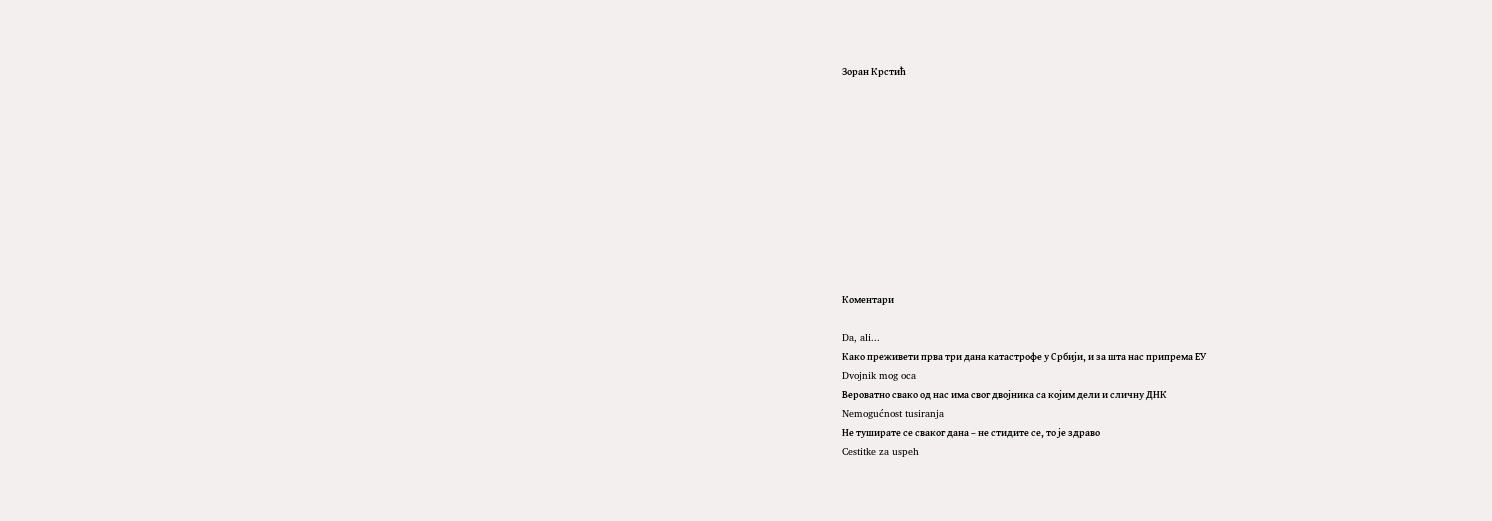Зоран Крстић











Коментари

Da, ali...
Како преживети прва три дана катастрофе у Србији, и за шта нас припрема ЕУ
Dvojnik mog oca
Вероватно свако од нас има свог двојника са којим дели и сличну ДНК
Nemogućnost tusiranja
Не туширате се сваког дана – не стидите се, то је здраво
Cestitke za uspeh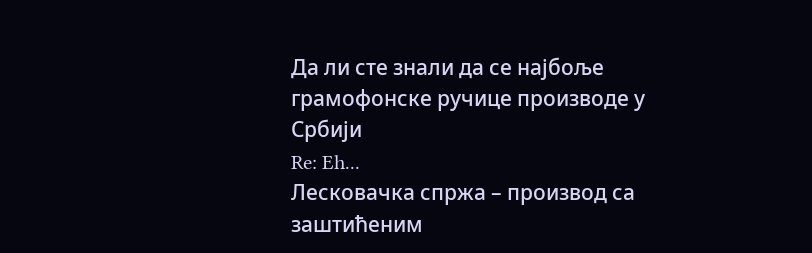Да ли сте знали да се најбоље грамофонске ручице производе у Србији
Re: Eh...
Лесковачка спржа – производ са заштићеним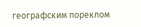географским пореклом